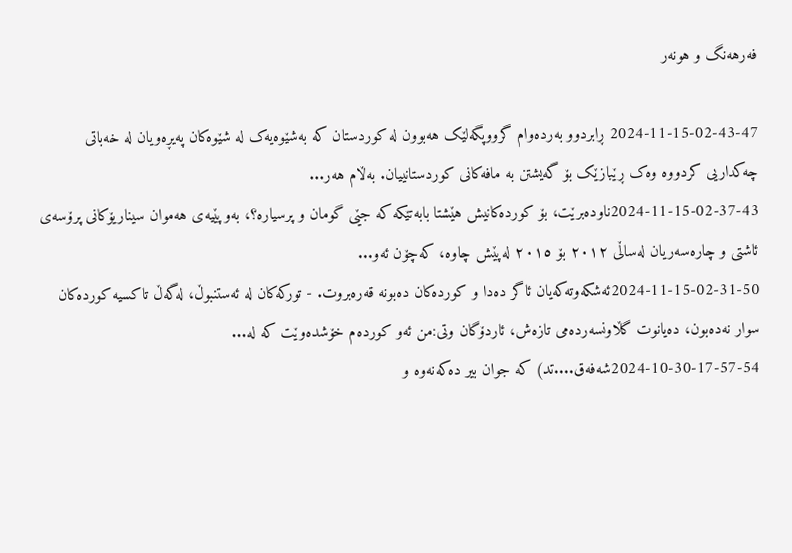فه‌رهه‌نگ‌ و هونه‌ر

2024-11-15-02-43-47 ڕابردوو بەردەوام گرووپگەلێک هەبوون لە کوردستان کە بەشێوەیەک لە شێوەکان پەیڕەویان لە خەباتی چەکداریی کردووە وەک ڕێبازێک بۆ گەیشتن بە مافەکانی کوردستانییان. بەڵام هەر...
2024-11-15-02-37-43ناودەبرێت، بۆ کوردەکانیش هێشتا بابەتێکە کە جێی گومان و پرسیارە؟، بەوپێیەی هەموان سیناریۆکانی پرۆسەی ئاشتی و چارەسەریان لەساڵی ٢٠١٢ بۆ ٢٠١٥ لەپێش چاوە، کەچۆن ئەو...
2024-11-15-02-31-50ئەشكەوتەكەیان ئاگر دەدا و كوردەكان دەبونە قەرەبروت. - توركەكان لە ئەستنبوڵ، لەگەڵ تاكسیە كوردەكان سوار نەدەبون، دەیانوت گڵاونسەردەمی تازەش، ئاردۆگان وتی:من ئەو كوردەم خۆشدەوێت كە لە...
2024-10-30-17-57-54شەفەق....تد) کە جوان بیر دەکەنەوە و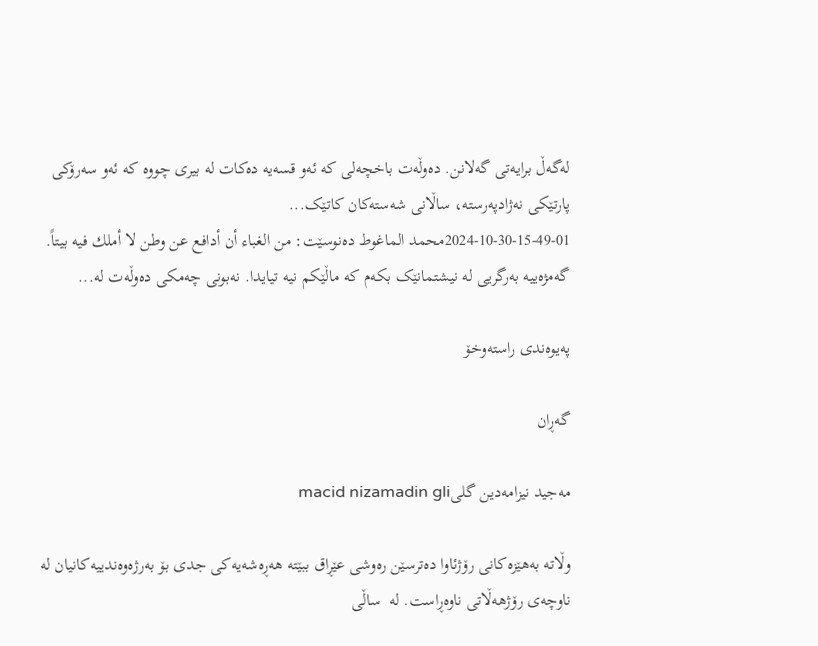لەگەڵ برایەتی گەلانن. دەوڵەت باخچەلی کە ئەو قسەیە دەکات لە بیری چووە کە ئەو سەرۆکی پارتێکی نەژادپەرستە، ساڵانی شەستەکان کاتێک...
2024-10-30-15-49-01محمد الماغوط دەنوسێت: من الغباء أن أدافع عن وطن لا أملك فيه بيتاً. گەمژەییە بەرگریی لە نیشتمانێک بکەم کە ماڵێکم نیە تیایدا. نەبونی چەمکی دەوڵەت لە...

په‌یوه‌ندی راسته‌وخۆ

گه‌ڕان

مه‌جید نیزامه‌دین گلیmacid nizamadin gli

وڵاته‌ به‌هێزه‌كانی رۆژئاوا ده‌ترسێن ره‌وشی عێڕاق ببێته‌ هه‌ڕه‌شه‌یه‌كی جدی بۆ به‌رژه‌وه‌ندییه‌كانیان له‌ ناوچه‌ی رۆژهه‌ڵاتی ناوه‌ڕاست. له‌  ساڵی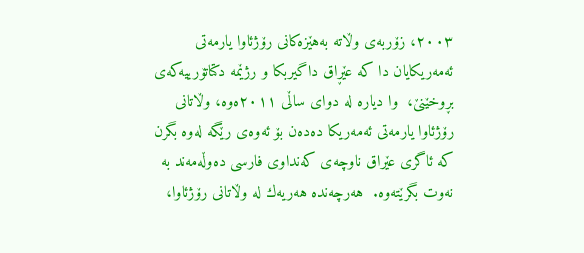٢٠٠٣، زۆربه‌ی وڵاته‌ به‌هێزه‌كانی رۆژئاوا یارمه‌تی ئه‌مه‌ریكایان دا كه‌ عێڕاق داگیربكا و رژێمه‌ دكتاتۆرییه‌كه‌ی بڕوخێنێ،  وا دیاره‌ له‌ دوای ساڵی ٢٠١١ه‌وه‌، وڵاتانی رۆژئاوا یارمه‌تی ئه‌مه‌ریكا دەده‌ن بۆ ئه‌وه‌ی رێگه‌ له‌وه‌ بگرن كه‌ ئاگری عێراق ناوچه‌ی كه‌نداوی فارسی ده‌وڵه‌مه‌ند به‌ نه‌وت بگرێته‌وه‌‌.  هه‌رچه‌نده‌ هه‌ریه‌ك له‌ وڵاتانی رۆژئاوا،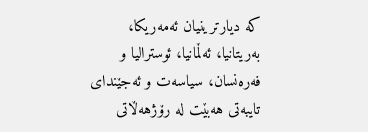كه دیارترینیان ئه‌مه‌ریكا، به‌ریتانیا، ئه‌ڵمانیا، ئوسترالیا و فه‌ره‌نسان‌، سیاسه‌ت و ئه‌جێندای تایبه‌تی هه‌بێت له‌ رۆژهه‌ڵاتی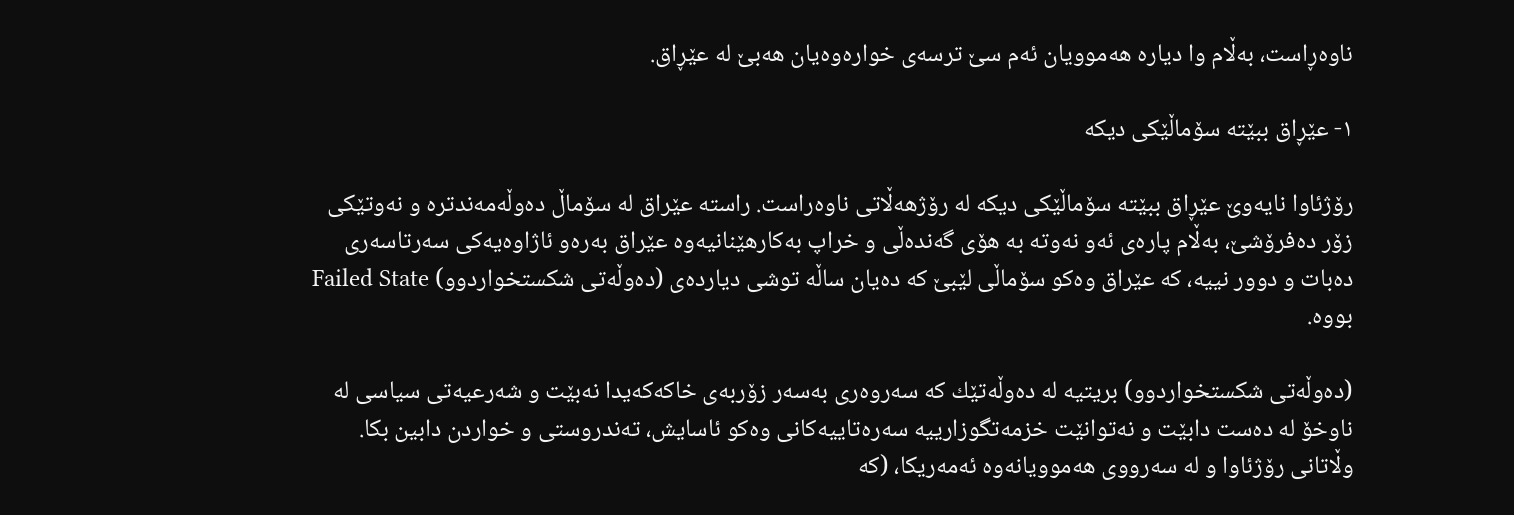ناوه‌ڕاست،‌ به‌ڵام وا دیاره‌ هه‌موویان ئه‌م سێ ترسه‌ی خواره‌وه‌یان هه‌بێ له‌ عێڕاق.

١- عێڕاق ببێته‌ سۆماڵێكی دیکە

رۆژئاوا نایه‌وێ عێڕاق ببێته‌ سۆماڵێكی دیکە له‌ رۆژهه‌ڵاتی ناوه‌راست. راسته‌ عێراق‌ له‌ سۆماڵ ده‌وڵه‌مه‌ندتره‌ و نه‌وتێكی زۆر ده‌فرۆشێ، به‌ڵام پاره‌ی ئه‌و نه‌وته‌ به‌ هۆی گه‌نده‌ڵی و خراپ به‌كارهێنانیه‌وه‌ عێراق به‌ره‌و ئاژاوه‌یه‌كی سه‌رتاسه‌ری ده‌بات و دوور نییه،‌‌ كه عێراق وه‌كو سۆماڵی لێبێ كه‌ ده‌یان ساڵه‌ توشی دیارده‌ی (ده‌وڵه‌تی شكستخواردوو) Failed State بووه‌.

(ده‌وڵه‌تی شكستخواردوو) بریتیه‌ له‌ ده‌وڵه‌تێك كه‌ سه‌روه‌ری به‌سه‌ر زۆربه‌ی خاكه‌كه‌یدا نه‌بێت و شه‌رعیه‌تی سیاسی له‌ ناوخۆ له‌ ده‌ست دابێت و نه‌توانێت خزمه‌تگوزارییه‌ سه‌ره‌تاییه‌كانی وه‌كو ئاسایش، ته‌ند‌روستی و خواردن دابین بكا. وڵاتانی رۆژئاوا و له‌ سه‌رووی هه‌موویانه‌وه‌ ئه‌مه‌ریكا، (كه‌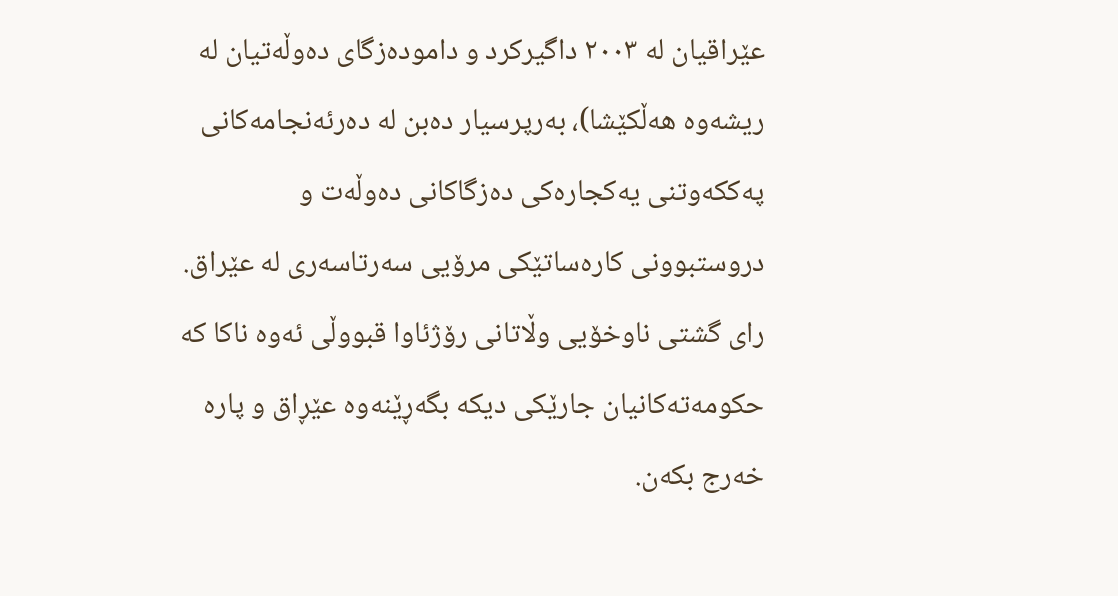عێراقیان له‌ ٢٠٠٣ داگیركرد و داموده‌زگای ده‌وڵه‌تیان له‌ ریشه‌وه‌ هه‌ڵكێشا)، به‌رپرسیار ده‌بن له‌ ده‌رئه‌نجامه‌كانی په‌كکه‌وتنی یه‌كجاره‌كی ده‌زگاكانی ده‌وڵه‌ت و دروستبوونی كاره‌ساتێكی مرۆیی سه‌رتاسه‌ری له‌ عێراق. رای گشتی ناوخۆیی وڵاتانی رۆژئاوا قبووڵی ئه‌وه‌ ناكا كه‌ حكومه‌ته‌كانیان جارێكی دیکە بگه‌ڕێنه‌وه‌ عێڕاق و پاره‌‌  خه‌رج بكه‌ن.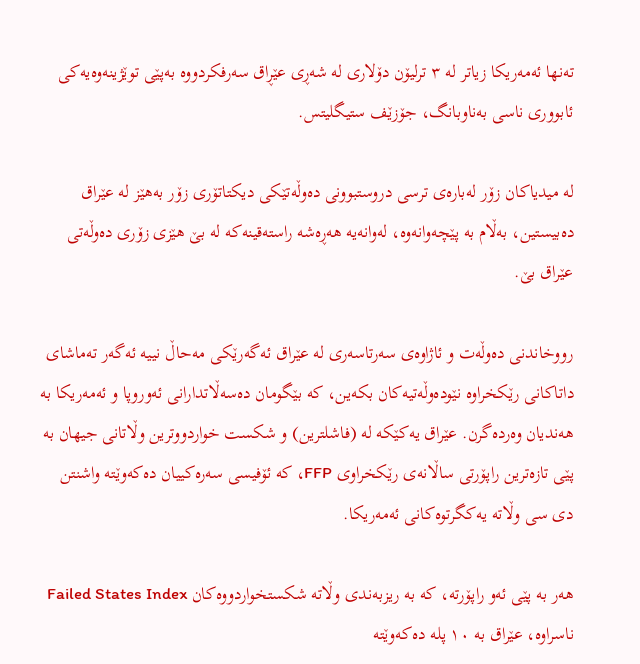ته‌نها ئه‌مه‌ریكا زیاتر له‌ ٣ ترلیۆن دۆلاری له‌ شه‌ڕی عێڕاق سه‌رفكردووه‌ به‌پێی توێژینه‌وه‌یه‌كی ئابووری ناسی به‌ناوبانگ، جۆزێف ستیگلیتس.

له‌ میدیاكان زۆر لەبارەی ترسی دروستبوونی ده‌وڵه‌تێكی دیكتاتۆری زۆر به‌هێز له‌ عێراق دەبیستین، به‌ڵام به‌ پێچه‌وانه‌وه،‌‌ له‌وانه‌یه‌ هه‌ڕه‌شه‌ راسته‌قینه‌كه‌ له‌ بێ هێزی زۆری ده‌وڵه‌تی عێراق بێ.

رووخاندنی ده‌وڵه‌ت و ئاژاوه‌ی سه‌رتاسه‌ری له‌ عێراق ئه‌گه‌رێكی مه‌حاڵ نییه‌ ئه‌گه‌ر ته‌ماشای داتاكانی رێكخراوه‌ نێوده‌وڵه‌تیه‌كان بكه‌ین، كه‌ بێگومان ده‌سه‌ڵاتدارانی ئه‌وروپا و ئه‌مه‌ریكا به‌ هه‌ندیان وه‌رده‌گرن. عێراق یه‌كێكه‌ له‌ (فاشلترین) و شكست خواردووترین وڵاتانی جیهان‌ به‌ پێی تازه‌ترین راپۆرتی ساڵانه‌ی رێكخراوی FFP، كه‌ ئۆفیسی سه‌ره‌كییان ده‌كه‌وێته‌‌ واشنتن دی سی وڵاته‌ یه‌كگرتوه‌كانی ئه‌مه‌ریكا‌.

هه‌ر به‌ پێی ئه‌و راپۆرته،‌ كه‌ به‌ ریزبه‌ندی وڵاته‌ شكستخواردووه‌كان Failed States Index ناسراوه‌، عێراق به‌ ١٠ پله‌ ده‌كه‌وێته‌‌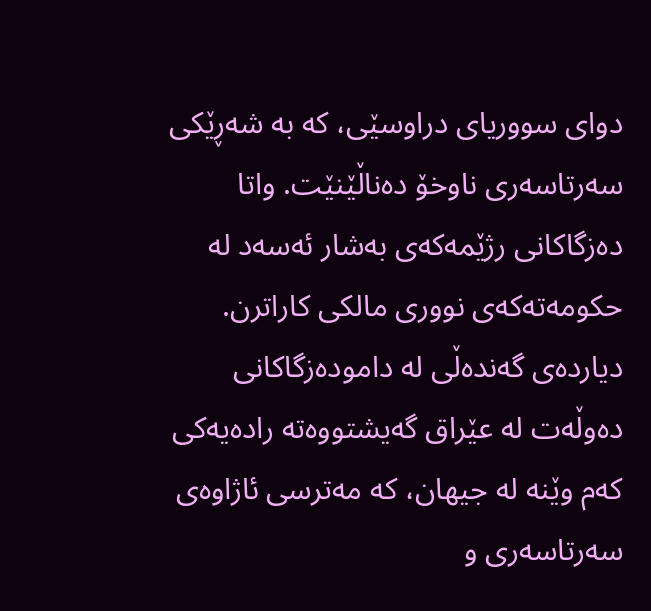دوای سووریای دراوسێی، كه‌ به‌ شه‌ڕێكی سه‌رتاسه‌ری ناوخۆ ده‌ناڵێنێت. واتا ده‌زگاكانی رژێمه‌كه‌ی به‌شار ئه‌سه‌د له‌ حكومه‌ته‌كه‌ی نووری مالكی كاراترن‌.  دیارده‌ی گه‌نده‌ڵی له‌ داموده‌زگاكانی ده‌وڵه‌ت له‌ عێراق گه‌یشتووه‌ته‌ راده‌یه‌كی كه‌م وێنه‌ له‌ جیهان، كه‌ مه‌ترسی ئاژاوه‌ی سه‌رتاسه‌ری و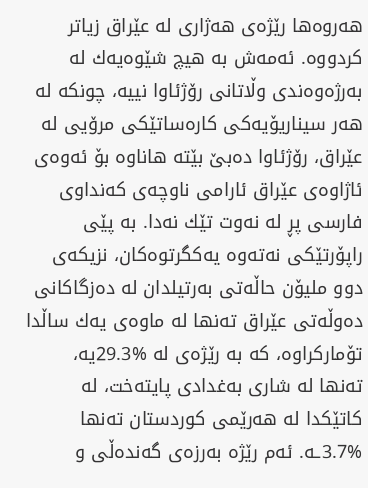هه‌روه‌ها رێژه‌ی هه‌ژاری له‌ عێراق زیاتر كردووه‌. ئه‌مه‌ش به‌ هیچ شێوه‌یه‌ك له‌ به‌رژه‌وه‌ندی وڵاتانی رۆژئاوا نییه، چونكه‌ له‌ هه‌ر سیناریۆیه‌كی كاره‌ساتێكی مرۆیی له‌ عێراق‌، رۆژئاوا ده‌بێ بێته‌ هاناوه‌ بۆ ئه‌وه‌ی ئاژاوه‌ی عێراق‌ ئارامی ناوچه‌ی كه‌نداوی فارسی پڕ له‌ نه‌وت تێك نه‌دا. به‌ پێی راپۆرتێكی نه‌ته‌وه‌ یه‌كگرتوه‌كان، نزیكه‌ی دوو ملیۆن حاڵه‌تی بەرتیلدان له‌ ده‌زگاكانی ده‌وڵه‌تی عێراق ته‌نها له‌ ماوه‌ی یه‌ك ساڵدا تۆماركراوه‌، كه به‌ رێژه‌ی‌ له‌ %29.3یه،‌ ته‌نها له‌ شاری به‌غدادی پایته‌خت، له‌ كاتێكدا له‌ هه‌رێمی كوردستان ته‌نها %3.7ـه‌. ئه‌م رێژه‌ به‌رزه‌ی گه‌نده‌ڵی‌ و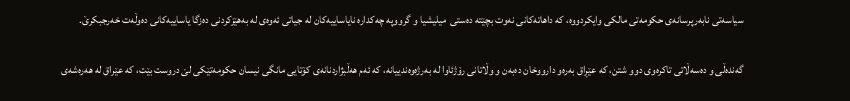سیاسه‌تی نابه‌رپرسانه‌ی حكومه‌تی مالكی‌ وایكردووه‌، كه‌ داهاته‌كانی نه‌وت بچێته‌ ده‌ستی  میلیشیا و گرووپه‌ چه‌كداره‌ نایاساییه‌كان له‌ جیاتی ئه‌وه‌ی له‌ به‌هێزكردنی ده‌زگا یاساییه‌كانی ده‌وڵه‌ت خه‌رجبكرێ.

گه‌نده‌ڵی و ده‌سه‌ڵاتی تاكره‌وی دوو شتن، كه‌ عێڕاق به‌ره‌و دارووخان ده‌به‌ن و وڵاتانی رۆژئاوا له‌ به‌رژه‌وه‌ندییانه،‌ كه‌ ئه‌م هه‌ڵبژاردنانه‌ی كۆتایی مانگی نیسان حكومه‌تێكی لێ دروست بێت، كه‌ عێراق له‌ هه‌ره‌شه‌ی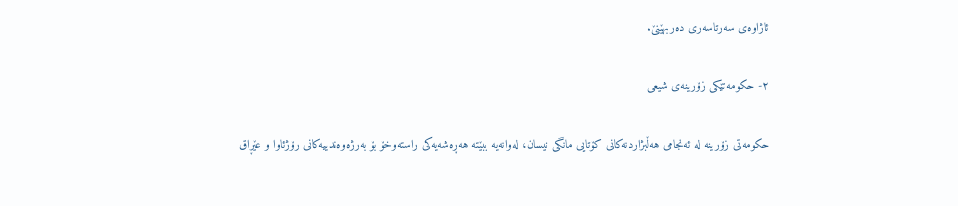ئاژاوه‌ی سه‌رتاسه‌ری ده‌ربهێنێ.

٢- حكومه‌تێكی زۆرینه‌ی شیعی

حكومه‌تی زۆرینه‌ له‌ ئه‌نجامی هه‌ڵبژاردنه‌كانی كۆتایی مانگی نیسان، له‌وانه‌یه‌ ببێته‌ هه‌ڕه‌شه‌یه‌كی راسته‌وخۆ بۆ به‌رژه‌وه‌ندییەكانی رۆژئاوا و‌ عێڕاق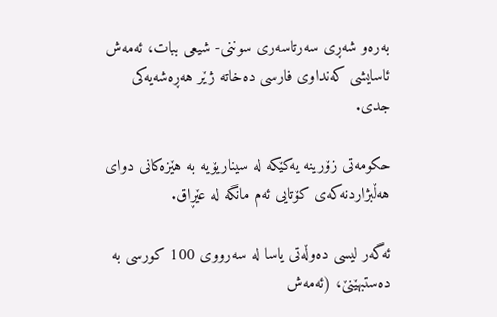به‌ره‌و شه‌ڕی سه‌رتاسه‌ری سوننی- شیعی ببات، ئه‌مه‌ش ئاسایشی كه‌نداوی فارسی ده‌خاته‌ ژێر هه‌ڕه‌شه‌یه‌كی جدی.

حكومه‌تی زۆرینه‌ یه‌كێكه‌ له‌ سیناریۆیه‌ به‌ هێزه‌كانی دوای‌ هه‌ڵبژاردنەکەی كۆتایی ئه‌م مانگه له‌ عێڕاق.

ئه‌گه‌ر لیسی ده‌وڵه‌تی یاسا له‌ سه‌رووی 100 كورسی به‌ ده‌ستبهێنێ، (ئه‌مه‌ش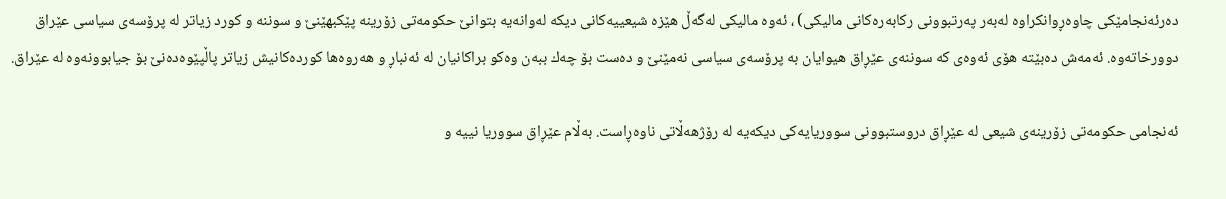ده‌رئه‌نجامێكی چاوه‌ڕوانكراوه‌ له‌به‌ر په‌رتبوونی ركابه‌ره‌كانی مالیكی) ، ئه‌وه‌ مالیكی له‌گه‌ڵ‌ هێزه‌ شیعییه‌كانی دیکە له‌وانه‌یه‌ بتوانێ حكومه‌تی زۆرینه‌ پێكبهێنێ و سوننه‌ و كورد زیاتر له‌‌ پرۆسه‌ی سیاسی‌ عێراق دوورخاته‌وه. ئه‌مه‌ش ده‌بێته‌‌ هۆی ئه‌وه‌ی كه‌ سوننه‌ی عێڕاق هیوایان به‌ پرۆسه‌ی سیاسی نه‌مێنێ و ده‌ست بۆ چه‌ك ببه‌ن وه‌كو براكانیان له‌ ئه‌نباڕ و هه‌روه‌ها كورده‌كانیش زیاتر پاڵپێوه‌ده‌نێ بۆ جیابوونه‌وه‌ له‌‌ عێراق.

ئه‌نجامی حكومه‌تی زۆرینه‌ی شیعی له‌ عێڕاق دروستبوونی سووریایه‌كی دیکەیه‌ له‌ رۆژهه‌ڵاتی ناوه‌ڕاست. به‌ڵام عێڕاق سووریا نییه‌ و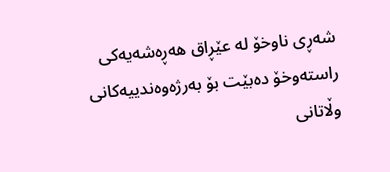شه‌ڕی ناوخۆ له‌ عێڕاق هه‌ڕه‌شه‌یه‌كی راسته‌وخۆ ده‌بێت بۆ به‌رژه‌وه‌ندییه‌كانی وڵاتانی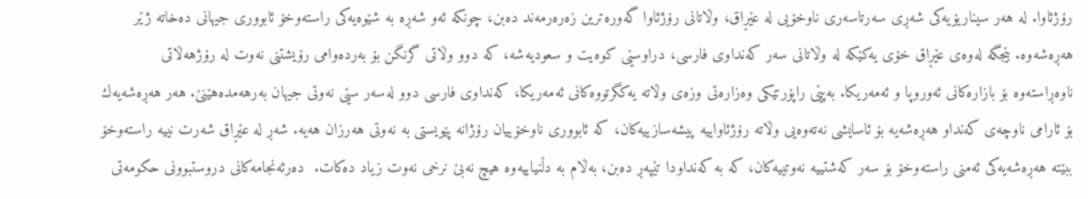رۆژئاوا. له‌ هه‌ر سیناریۆیه‌كی شه‌ڕی سه‌رتاسه‌ری ناوخۆیی له‌ عێڕاق، وڵاتانی رۆژئاوا گه‌وره‌ترین زه‌ره‌رمه‌ند ده‌بن، چونكه‌ ئه‌و شه‌ڕه‌ به‌ شێوه‌یه‌كی راسته‌وخۆ ئابووری جیهانی ده‌خاته‌ ژێر هه‌ڕه‌شه‌وه‌. بێجگه‌ له‌وه‌ی عێڕاق خۆی یه‌كێكه‌ له‌ وڵاتانی سه‌ر كه‌نداوی فارسی، دراوسێی كوه‌یت و سعودیه‌شه،‌ كه‌ دوو وڵاتی گرنگن بۆ به‌رده‌وامی رۆیشتنی نه‌وت له‌ رۆژهه‌ڵاتی ناوه‌ڕاسته‌وه‌ بۆ بازاره‌كانی ئه‌ورو‌پا و ئه‌مه‌ریكا. به‌پێی راپۆرتێكی وه‌زاره‌تی وزه‌ی وڵاته‌ یه‌كگرتووەكانی ئه‌مه‌ریكا، كه‌نداوی فارسی دوو له‌سه‌ر سێی نه‌وتی جیهان به‌رهه‌مدەهێنێ. هه‌ر هه‌ڕه‌شه‌یه‌ك بۆ ئارامی ناوچه‌ی كه‌نداو هه‌ڕه‌شه‌یه‌‌ بۆ ئاسایشی نه‌ته‌وه‌یی وڵاته‌ رۆژئاواییه‌ پیشه‌سازییه‌كان، كه‌ ئابووری ناوخۆییان رۆژانه‌ پێویستی به‌ نه‌وتی هه‌رزان هه‌یه‌. شه‌ڕ له‌ عێڕاق شه‌رت نییه‌ راسته‌وخۆ ببێته‌ هه‌ڕه‌شه‌یه‌كی ئه‌منی راسته‌وخۆ بۆ سه‌ر كه‌شتییه‌ نه‌وتییه‌كان، كه‌ به‌ كه‌نداودا تێپه‌ڕ ده‌بن، به‌ڵام به‌ دڵنیاییه‌وه هیچ نه‌بێ‌ نرخی نه‌وت زیاد ده‌كا‌ت.  ده‌رئه‌نجامه‌كانی دروستبوونی حكومه‌تی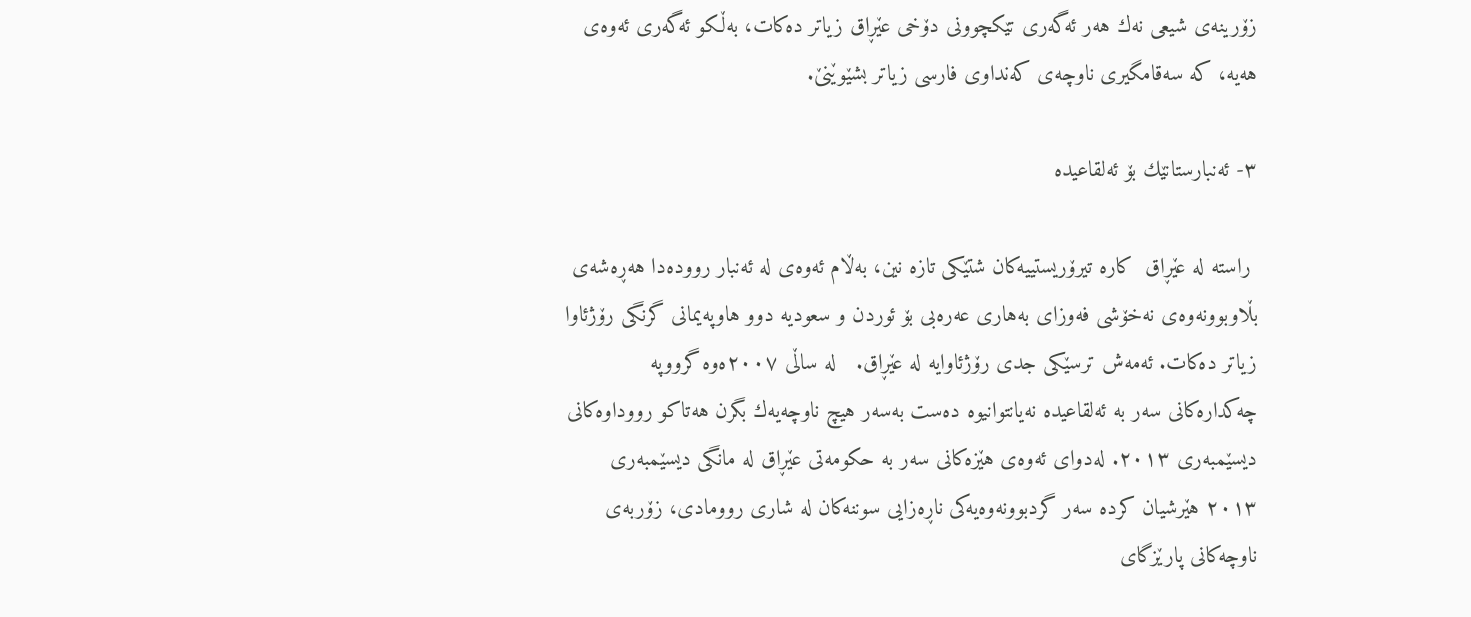زۆرینه‌ی شیعی نه‌ك هه‌ر ئه‌گه‌ری تێكچوونی دۆخی عێڕاق زیاتر ده‌كات، به‌ڵكو ئه‌گه‌ری ئه‌وه‌ی هه‌یه،‌ كه‌ سه‌قامگیری ناوچه‌ی كه‌نداوی فارسی زیاتر بشێوێنێ.

٣- ئه‌نبارستانێك بۆ ئه‌لقاعیده‌‌

 راسته‌ له‌ عێڕاق  كاره‌ تیرۆریستییه‌كان شتێكی تازه‌ نین،‌ به‌ڵام ئه‌وه‌ی له‌ ئه‌نبار رووده‌دا هه‌ڕه‌شه‌ی بڵاوبوونه‌وه‌ی نه‌خۆشی فه‌وزای به‌هاری عه‌ره‌بی بۆ ئوردن و سعودیه‌ دوو هاوپه‌یمانی گرنگی رۆژئاوا زیاتر ده‌كات. ئه‌مه‌ش ترسێكی جدی رۆژئاوایه‌ له‌ عێڕاق.   له‌ ساڵی ٢٠٠٧ه‌وه‌ گرووپه‌ چه‌كداره‌كانی سه‌ر به‌ ئه‌لقاعیده‌ نه‌یانتوانیوه‌ ده‌ست به‌سه‌ر هیچ ناوچه‌یه‌ك بگرن هه‌تاكو رووداوه‌كانی دیسێمبه‌ری ٢٠١٣. له‌دوای ئه‌وه‌ی‌ هێزه‌كانی سه‌ر به‌ حكومه‌تی عێڕاق له‌ مانگی دیسێمبه‌ری ٢٠١٣ هێرشیان كرده‌ سه‌ر گردبوونه‌وه‌یه‌كی ناڕه‌زایی سوننه‌‌كان له‌ شاری روومادی، زۆربه‌ی ناوچه‌كانی پارێزگای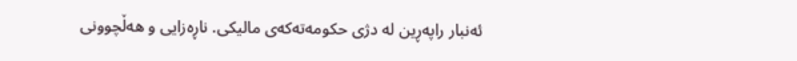ئه‌نبار راپه‌ڕین له‌ دژی حكومه‌ته‌كه‌ی مالیكی. ناڕه‌زایی و هه‌ڵچوونی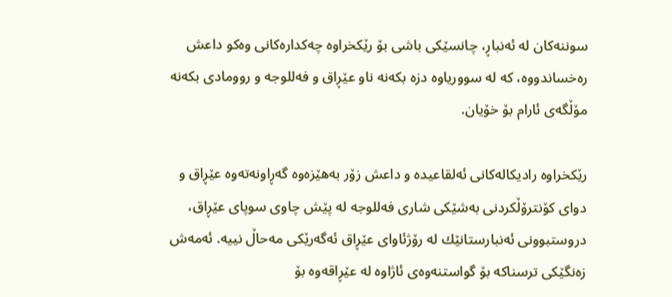سوننه‌كان له‌ ئه‌نباڕ، چانسێكی باشی بۆ رێكخراوه‌ چه‌كداره‌كانی وه‌كو داعش ره‌خساندووه،‌ كه‌ له‌ سووریاوه‌ دزه‌ بكه‌نه‌ ناو عێڕاق و فه‌للوجه‌ و روومادی بكه‌نه‌ مۆڵگه‌ی ئارام بۆ خۆیان.

رێكخراوه‌ رادیكاله‌كانی ئه‌لقاعیده و داعش زۆر به‌‌هێزه‌وه‌‌‌ گه‌ڕاونه‌ته‌وه‌ عێڕاق و دوای كۆنترۆڵكردنی به‌شێكی شاری فه‌للوجه‌ له‌ پێش چاوی سوپای عێڕاق، دروستبوونی ئه‌نبارستانێك له‌ رۆژئاوای عێڕاق ئه‌گه‌رێكی مه‌حاڵ نییه‌. ئه‌مه‌ش زه‌نگێكی ترسناكه‌ بۆ گواستنه‌وه‌ی ئاژاوه‌ له‌ عێڕاقه‌وه‌ بۆ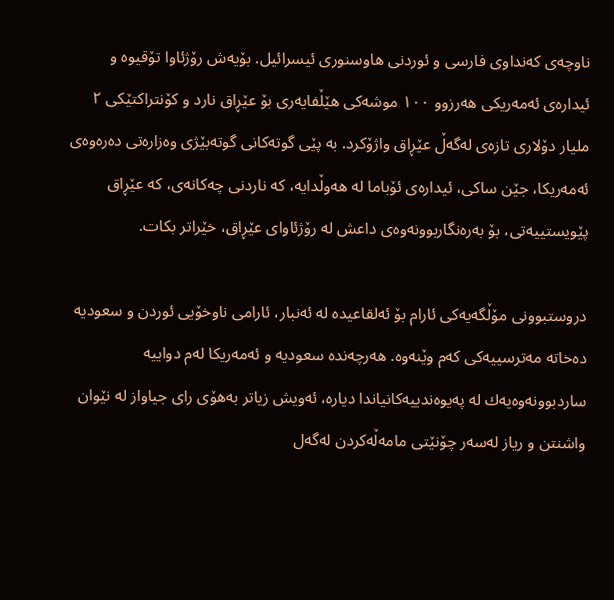ناوچه‌ی كه‌نداوی فارسی و ئوردنی هاوسنوری ئیسرائیل. بۆیه‌ش رۆژئاوا تۆقیوه‌ و ئیداره‌ی ئه‌مه‌ریكی هه‌رزوو ١٠٠ موشه‌كی هێڵفایه‌ری بۆ عێڕاق نارد و كۆنتراكتێكی ٢ ملیار دۆلاری تازه‌ی له‌گه‌ڵ عێڕاق واژۆكرد. به‌ پێی گوته‌كانی گوته‌بێژی وه‌زاره‌تی ده‌ره‌وه‌ی ئه‌مه‌ریكا، جێن ساكی، ئیداره‌ی ئۆباما له‌ هه‌وڵدایه،‌ كه‌ ناردنی چه‌كانه‌ی، كه‌ عێڕاق پێویستییه‌تی، بۆ به‌ره‌نگاربوونه‌وه‌ی داعش له‌ رۆژئاوای عێڕاق، خێراتر بکات.

دروستبوونی مۆڵگه‌یه‌كی ئارام بۆ ئه‌لقاعیده‌ له‌ ئه‌نبار، ئارامی ناوخۆیی ئوردن و سعودیه‌ ده‌خاته‌ مه‌ترسییه‌كی كه‌م وێنه‌وه‌‌. هه‌رچه‌نده‌ سعودیه‌ و ئه‌مه‌ریكا له‌م دواییه‌ ساردبوونه‌وه‌یه‌ك له‌ په‌یوه‌ندییه‌كانیاندا دیاره‌، ئه‌ویش زیاتر به‌هۆی رای جیاواز له‌ نێوان واشنتن و ریاز له‌سه‌ر چۆنێتی مامه‌ڵه‌كردن له‌گه‌ل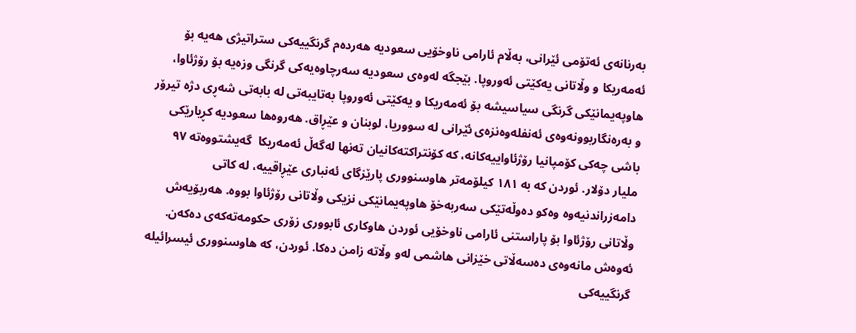به‌رنانه‌ی ئه‌تۆمی ئێرانی، به‌ڵام ئارامی ناوخۆیی سعودیه‌ هه‌رده‌م گرنگییه‌كی ستراتیژی هه‌یه‌ بۆ ئه‌مه‌ریكا و وڵاتانی یه‌كێتی ئه‌وروپا. بێجگه‌ له‌وه‌ی سعودیه‌ سه‌رچاوه‌یه‌كی گرنگی وزه‌یه‌ بۆ رۆژئاوا، هاوپه‌یمانێكی گرنگی سیاسیشه‌ بۆ ئه‌مه‌ریكا و یه‌كێتی ئه‌وروپا به‌تایبه‌تی له‌ بابه‌تی شه‌ڕی دژه‌ تیرۆر و به‌ره‌نگاربوونه‌وه‌ی ئەنفله‌وه‌نزەی ئێرانی له‌ سووریا، لوبنان و عێڕاق. هه‌روه‌ها سعودیه‌ كڕیارێكی باشی چه‌كی كۆمپانیا رۆژئاواییه‌كانه،‌ كه كۆنتراكته‌كانیان ته‌نها له‌گه‌ڵ‌ ئه‌مه‌ریكا  گه‌یشتووه‌ته ٩٧ ملیار دۆلار. ئوردن كه‌ به‌ ١٨١ كیلۆمه‌تر هاوسنووری پارێزگای ئه‌نباری عێڕاقییه‌، له كاتی‌ دامه‌زراندنیه‌وه‌ وه‌كو ده‌وڵه‌تێكی سه‌ربه‌خۆ هاوپه‌یمانێكی نزیكی وڵاتانی رۆژئاوا بووه‌. هه‌ربۆیه‌ش وڵاتانی رۆژئاوا بۆ پاراستنی ئارامی ناوخۆیی ئوردن هاوكاری ئابووری زۆری حكومه‌ته‌كه‌ی ده‌كه‌ن. ئه‌وه‌ش مانه‌وه‌ی ده‌سه‌ڵاتی خێزانی هاشمی له‌و وڵاته زامن ده‌كا‌. ئوردن، كه‌ هاوسنووری ئیسرائیله‌ گرنگییه‌كی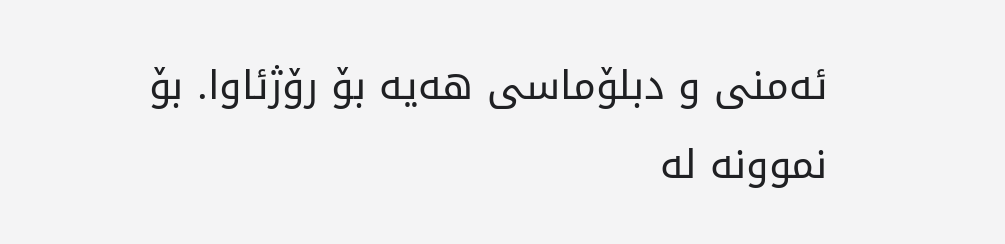ئه‌منی و دبلۆماسی هه‌یه‌ بۆ رۆژئاوا. بۆ نموونه‌ له‌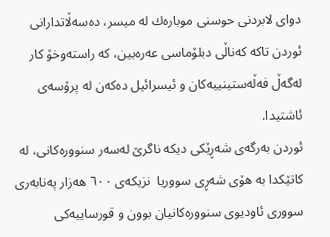دوای لابردنی حوسنی موباره‌ك له‌ میسر، ده‌سه‌ڵاتدارانی ئوردن تاكه‌ كه‌ناڵی دبلۆماسی عه‌ره‌بین،‌ كه‌ راسته‌وخۆ كار له‌گه‌ڵ فه‌ڵه‌ستینییه‌كان و ئیسرائیل ده‌كه‌ن له‌ پرۆسه‌ی ئاشتیدا.
ئوردن به‌رگه‌ی شه‌ڕێكی دیکە ناگرێ له‌سه‌ر سنووره‌كانی، له‌ كاتێكدا‌ به‌ هۆی شه‌ڕی سووریا  نزیكه‌ی ٦٠٠ هه‌زار په‌نابه‌ری سووری ئاودیوی سنووره‌كانیان بوون و قورساییه‌كی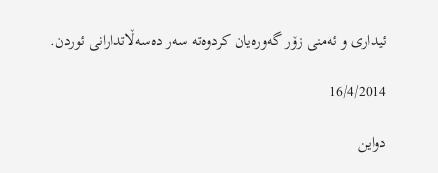ئیداری و ئه‌منی زۆر گه‌وره‌یان كردوه‌ته‌ سه‌ر ده‌سه‌ڵاتدارانی ئوردن.

16/4/2014

دواین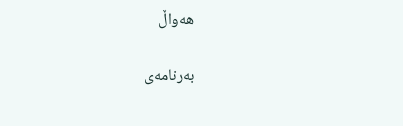هه‌واڵ

به‌رنامه‌ی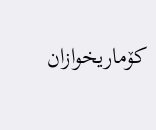کۆماریخوازان